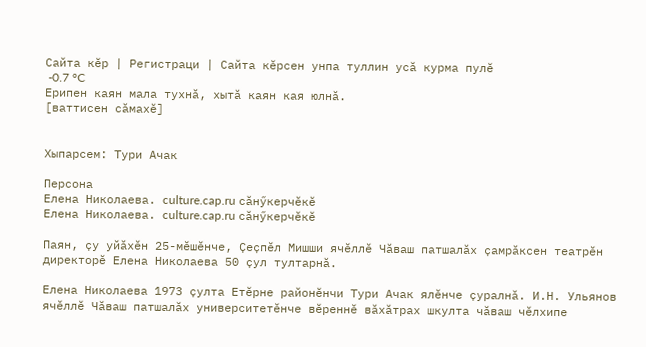Сайта кӗр | Регистраци | Сайта кӗрсен унпа туллин усӑ курма пулӗ
 -0.7 °C
Ерипен каян мала тухнӑ, хытӑ каян кая юлнӑ.
[ваттисен сӑмахӗ]


Хыпарсем: Тури Ачак

Персона
Елена Николаева. culture.cap.ru сӑнӳкерчӗкӗ
Елена Николаева. culture.cap.ru сӑнӳкерчӗкӗ

Паян, ҫу уйӑхӗн 25-мӗшӗнче, Ҫеҫпӗл Мишши ячӗллӗ Чӑваш патшалӑх ҫамрӑксен театрӗн директорӗ Елена Николаева 50 ҫул тултарнӑ.

Елена Николаева 1973 ҫулта Етӗрне районӗнчи Тури Ачак ялӗнче ҫуралнӑ. И.Н. Ульянов ячӗллӗ Чӑваш патшалӑх университетӗнче вӗреннӗ вӑхӑтрах шкулта чӑваш чӗлхипе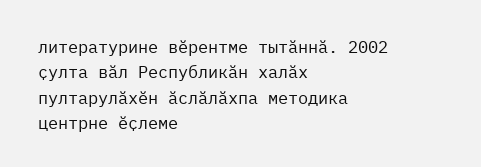литературине вӗрентме тытӑннӑ. 2002 ҫулта вӑл Республикӑн халӑх пултарулӑхӗн ӑслӑлӑхпа методика центрне ӗҫлеме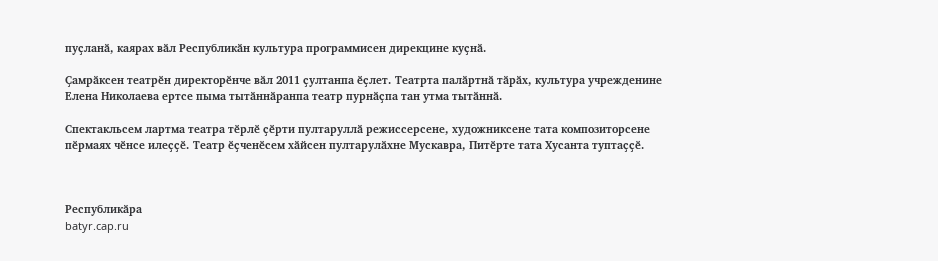пуҫланӑ, каярах вӑл Республикӑн культура программисен дирекцине куҫнӑ.

Ҫамрӑксен театрӗн директорӗнче вӑл 2011 ҫултанпа ӗҫлет. Театрта палӑртнӑ тӑрӑх, культура учрежденине Елена Николаева ертсе пыма тытӑннӑранпа театр пурнӑҫпа тан утма тытӑннӑ.

Спектакльсем лартма театра тӗрлӗ ҫӗрти пултаруллӑ режиссерсене, художниксене тата композиторсене пӗрмаях чӗнсе илеҫҫӗ. Театр ӗҫченӗсем хӑйсен пултарулӑхне Мускавра, Питӗрте тата Хусанта туптаҫҫӗ.



Республикӑра
batyr.cap.ru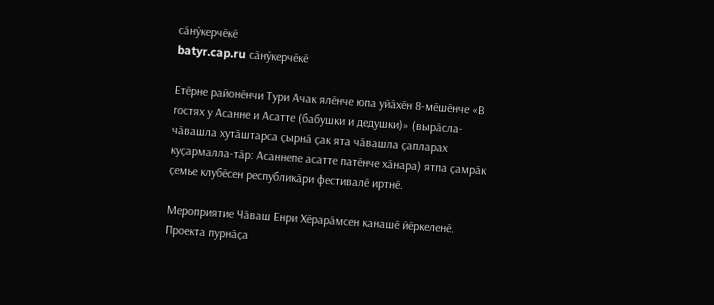сӑнӳкерчӗкӗ
batyr.cap.ru сӑнӳкерчӗкӗ

Етӗрне районӗнчи Тури Ачак ялӗнче юпа уйӑхӗн 8-мӗшӗнче «В гостях у Асанне и Асатте (бабушки и дедушки)» (вырӑсла-чӑвашла хутӑштарса ҫырнӑ ҫак ята чӑвашла ҫапларах куҫармалла-тӑр: Асаннепе асатте патӗнче хӑнара) ятпа ҫамрӑк ҫемье клубӗсен республикӑри фестивалӗ иртнӗ.

Мероприятие Чӑваш Енри Хӗрарӑмсен канашӗ йӗркеленӗ. Проекта пурнӑҫа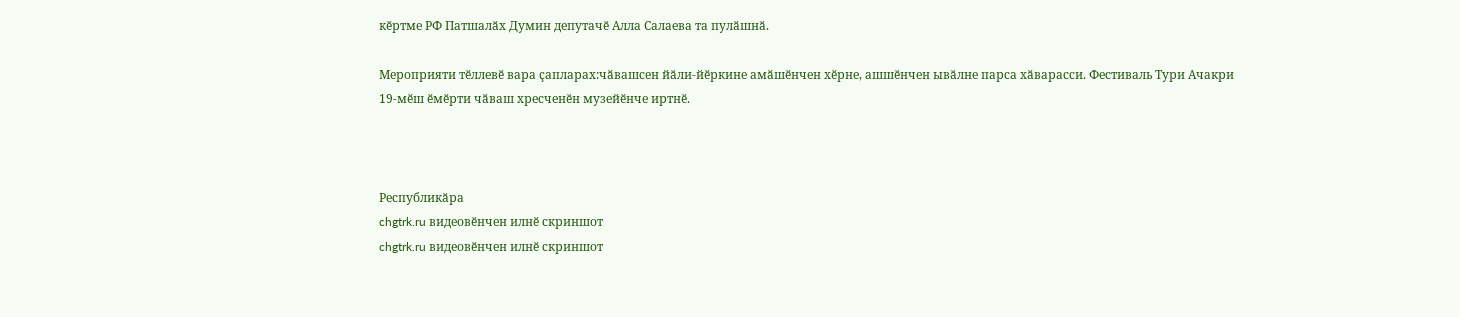кӗртме РФ Патшалӑх Думин депутачӗ Алла Салаева та пулӑшнӑ.

Мероприяти тӗллевӗ вара ҫапларах:чӑвашсен йӑли-йӗркине амӑшӗнчен хӗрне, ашшӗнчен ывӑлне парса хӑварасси. Фестиваль Тури Ачакри 19-мӗш ӗмӗрти чӑваш хресченӗн музейӗнче иртнӗ.



Республикӑра
chgtrk.ru видеовӗнчен илнӗ скриншот
chgtrk.ru видеовӗнчен илнӗ скриншот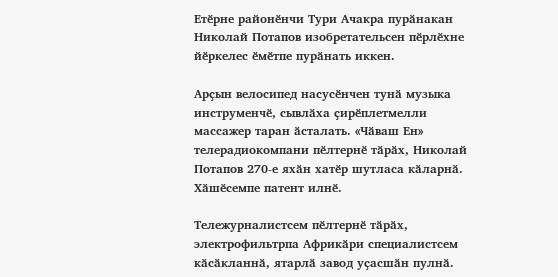Етӗрне районӗнчи Тури Ачакра пурӑнакан Николай Потапов изобретательсен пӗрлӗхне йӗркелес ӗмӗтпе пурӑнать иккен.

Арҫын велосипед насусӗнчен тунӑ музыка инструменчӗ, сывлӑха ҫирӗплетмелли массажер таран ӑсталать. «Чӑваш Ен» телерадиокомпани пӗлтернӗ тӑрӑх, Николай Потапов 270-е яхӑн хатӗр шутласа кӑларнӑ. Хӑшӗсемпе патент илнӗ.

Тележурналистсем пӗлтернӗ тӑрӑх, электрофильтрпа Африкӑри специалистсем кӑсӑкланнӑ, ятарлӑ завод уҫасшӑн пулнӑ.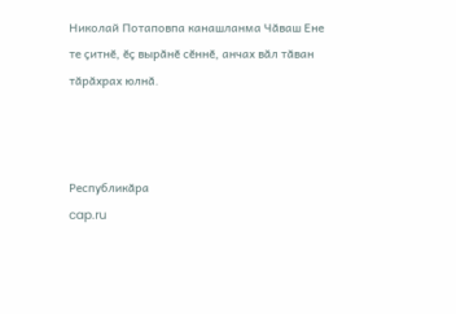Николай Потаповпа канашланма Чӑваш Ене те ҫитнӗ, ӗҫ вырӑнӗ сӗннӗ, анчах вӑл тӑван тӑрӑхрах юлнӑ.



Республикӑра
cap.ru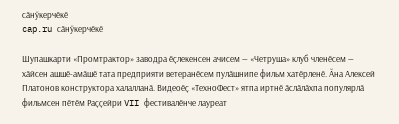сӑнӳкерчӗкӗ
cap.ru сӑнӳкерчӗкӗ

Шупашкарти «Промтрактор» заводра ӗҫлекенсен ачисем — «Четруша» клуб членӗсем — хӑйсен ашшӗ-амӑшӗ тата предприяти ветеранӗсем пулӑшнипе фильм хатӗрленӗ. Ӑна Алексей Платонов конструктора халалланӑ. Видеоӗҫ «ТехноФест» ятпа иртнӗ ӑслӑлӑхпа популярлӑ фильмсен пӗтӗм Раҫҫейри VII фестивалӗнче лауреат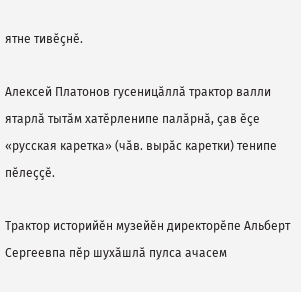ятне тивӗҫнӗ.

Алексей Платонов гусеницӑллӑ трактор валли ятарлӑ тытӑм хатӗрленипе палӑрнӑ, ҫав ӗҫе «русская каретка» (чӑв. вырӑс каретки) тенипе пӗлеҫҫӗ.

Трактор историйӗн музейӗн директорӗпе Альберт Сергеевпа пӗр шухӑшлӑ пулса ачасем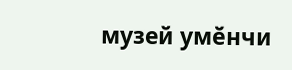музей умӗнчи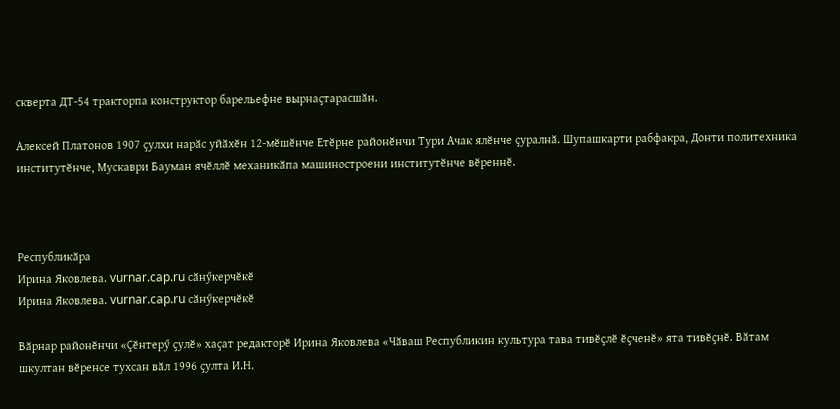скверта ДТ-54 тракторпа конструктор барельефне вырнаҫтарасшӑн.

Алексей Платонов 1907 ҫулхи нарӑс уйӑхӗн 12-мӗшӗнче Етӗрне районӗнчи Тури Ачак ялӗнче ҫуралнӑ. Шупашкарти рабфакра, Донти политехника институтӗнче, Мускаври Бауман ячӗллӗ механикӑпа машиностроени институтӗнче вӗреннӗ.



Республикӑра
Ирина Яковлева. vurnar.cap.ru сӑнӳкерчӗкӗ
Ирина Яковлева. vurnar.cap.ru сӑнӳкерчӗкӗ

Вӑрнар районӗнчи «Ҫӗнтерӳ ҫулӗ» хаҫат редакторӗ Ирина Яковлева «Чӑваш Республикин культура тава тивӗҫлӗ ӗҫченӗ» ята тивӗҫнӗ. Вӑтам шкултан вӗренсе тухсан вӑл 1996 ҫулта И.Н.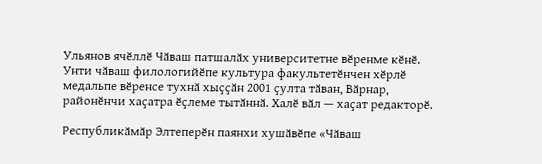Ульянов ячӗллӗ Чӑваш патшалӑх университетне вӗренме кӗнӗ. Унти чӑваш филологийӗпе культура факультетӗнчен хӗрлӗ медальпе вӗренсе тухнӑ хыҫҫӑн 2001 ҫулта тӑван, Вӑрнар, районӗнчи хаҫатра ӗҫлеме тытӑннӑ. Халӗ вӑл — хаҫат редакторӗ.

Республикӑмӑр Элтеперӗн паянхи хушӑвӗпе «Чӑваш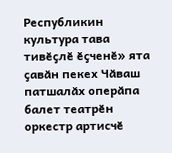Республикин культура тава тивӗҫлӗ ӗҫченӗ» ята ҫавӑн пекех Чӑваш патшалӑх оперӑпа балет театрӗн оркестр артисчӗ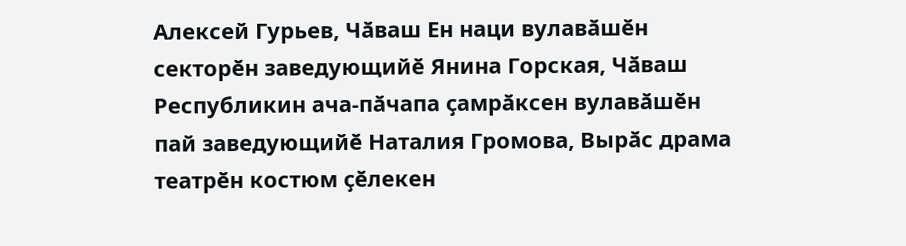Алексей Гурьев, Чӑваш Ен наци вулавӑшӗн секторӗн заведующийӗ Янина Горская, Чӑваш Республикин ача-пӑчапа ҫамрӑксен вулавӑшӗн пай заведующийӗ Наталия Громова, Вырӑс драма театрӗн костюм ҫӗлекен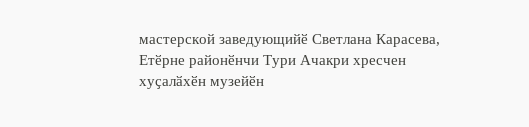мастерской заведующийӗ Светлана Карасева, Етӗрне районӗнчи Тури Ачакри хресчен хуҫалӑхӗн музейӗн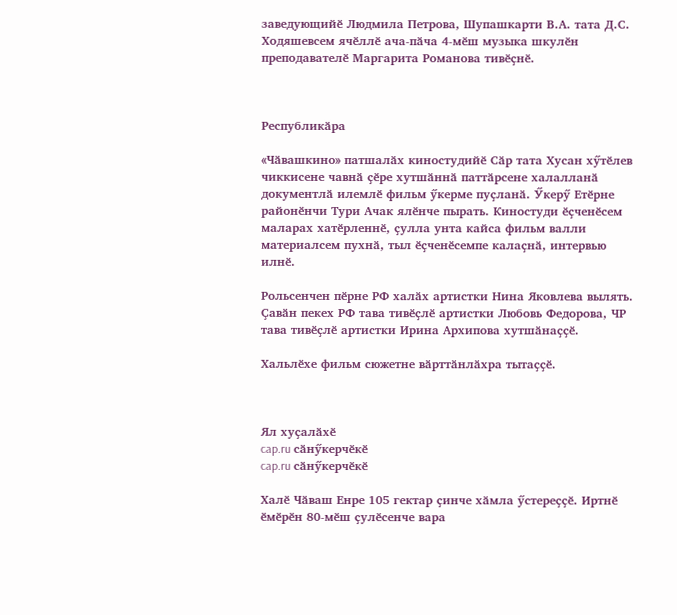заведующийӗ Людмила Петрова, Шупашкарти В.А. тата Д.С. Ходяшевсем ячӗллӗ ача-пӑча 4-мӗш музыка шкулӗн преподавателӗ Маргарита Романова тивӗҫнӗ.



Республикӑра

«Чӑвашкино» патшалӑх киностудийӗ Сӑр тата Хусан хӳтӗлев чиккисене чавнӑ ҫӗре хутшӑннӑ паттӑрсене халалланӑ документлӑ илемлӗ фильм ӳкерме пуҫланӑ. Ӳкерӳ Етӗрне районӗнчи Тури Ачак ялӗнче пырать. Киностуди ӗҫченӗсем маларах хатӗрленнӗ, ҫулла унта кайса фильм валли материалсем пухнӑ, тыл ӗҫченӗсемпе калаҫнӑ, интервью илнӗ.

Рольсенчен пӗрне РФ халӑх артистки Нина Яковлева вылять. Ҫавӑн пекех РФ тава тивӗҫлӗ артистки Любовь Федорова, ЧР тава тивӗҫлӗ артистки Ирина Архипова хутшӑнаҫҫӗ.

Хальлӗхе фильм сюжетне вӑрттӑнлӑхра тытаҫҫӗ.



Ял хуҫалӑхӗ
cap.ru сӑнӳкерчӗкӗ
cap.ru сӑнӳкерчӗкӗ

Халӗ Чӑваш Енре 105 гектар ҫинче хӑмла ӳстереҫҫӗ. Иртнӗ ӗмӗрӗн 80-мӗш ҫулӗсенче вара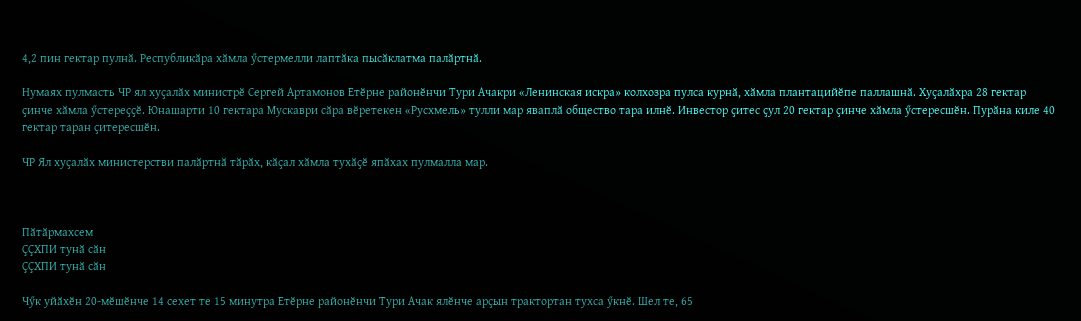4,2 пин гектар пулнӑ. Республикӑра хӑмла ӳстермелли лаптӑка пысӑклатма палӑртнӑ.

Нумаях пулмасть ЧР ял хуҫалӑх министрӗ Сергей Артамонов Етӗрне районӗнчи Тури Ачакри «Ленинская искра» колхозра пулса курнӑ, хӑмла плантацийӗпе паллашнӑ. Хуҫалӑхра 28 гектар ҫинче хӑмла ӳстереҫҫӗ. Юнашарти 10 гектара Мускаври сӑра вӗретекен «Русхмель» тулли мар яваплӑ общество тара илнӗ. Инвестор ҫитес ҫул 20 гектар ҫинче хӑмла ӳстересшӗн. Пурӑна киле 40 гектар таран ҫитересшӗн.

ЧР Ял хуҫалӑх министерстви палӑртнӑ тӑрӑх, кӑҫал хӑмла тухӑҫӗ япӑхах пулмалла мар.



Пӑтӑрмахсем
ҪҪХПИ тунӑ сӑн
ҪҪХПИ тунӑ сӑн

Чӳк уйӑхӗн 20-мӗшӗнче 14 сехет те 15 минутра Етӗрне районӗнчи Тури Ачак ялӗнче арҫын трактортан тухса ӳкнӗ. Шел те, 65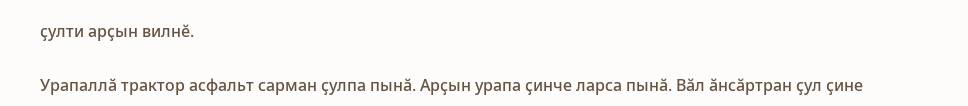ҫулти арҫын вилнӗ.

Урапаллӑ трактор асфальт сарман ҫулпа пынӑ. Арҫын урапа ҫинче ларса пынӑ. Вӑл ӑнсӑртран ҫул ҫине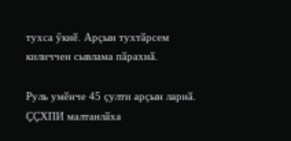тухса ӳкнӗ. Арҫын тухтӑрсем киличчен сывлама пӑрахнӑ.

Руль умӗнче 45 ҫулти арҫын ларнӑ. ҪҪХПИ малтанлӑха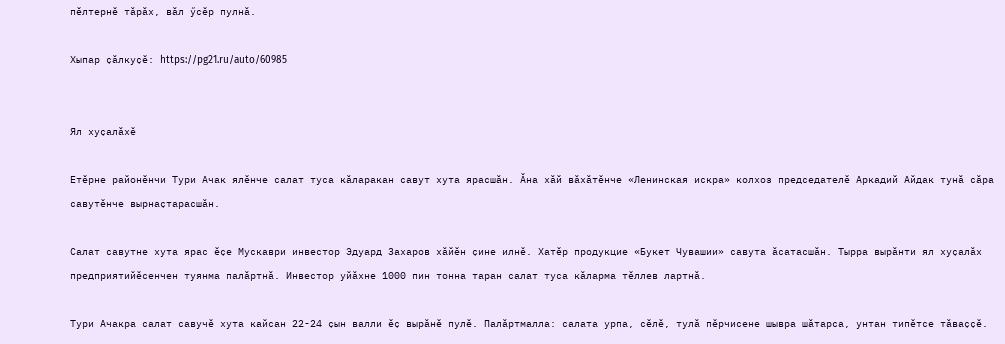пӗлтернӗ тӑрӑх, вӑл ӳсӗр пулнӑ.

Хыпар ҫӑлкуҫӗ: https://pg21.ru/auto/60985


Ял хуҫалӑхӗ

Етӗрне районӗнчи Тури Ачак ялӗнче салат туса кӑларакан савут хута ярасшӑн. Ӑна хӑй вӑхӑтӗнче «Ленинская искра» колхоз председателӗ Аркадий Айдак тунӑ сӑра савутӗнче вырнаҫтарасшӑн.

Салат савутне хута ярас ӗҫе Мускаври инвестор Эдуард Захаров хӑйӗн ҫине илнӗ. Хатӗр продукцие «Букет Чувашии» савута ӑсатасшӑн. Тырра вырӑнти ял хуҫалӑх предприятийӗсенчен туянма палӑртнӑ. Инвестор уйӑхне 1000 пин тонна таран салат туса кӑларма тӗллев лартнӑ.

Тури Ачакра салат савучӗ хута кайсан 22-24 ҫын валли ӗҫ вырӑнӗ пулӗ. Палӑртмалла: салата урпа, сӗлӗ, тулӑ пӗрчисене шывра шӑтарса, унтан типӗтсе тӑваҫҫӗ.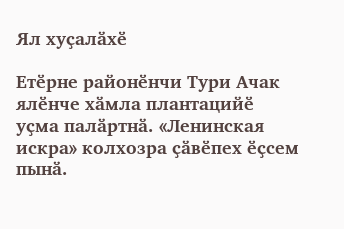Ял хуҫалӑхӗ

Етӗрне районӗнчи Тури Ачак ялӗнче хӑмла плантацийӗ уҫма палӑртнӑ. «Ленинская искра» колхозра ҫӑвӗпех ӗҫсем пынӑ.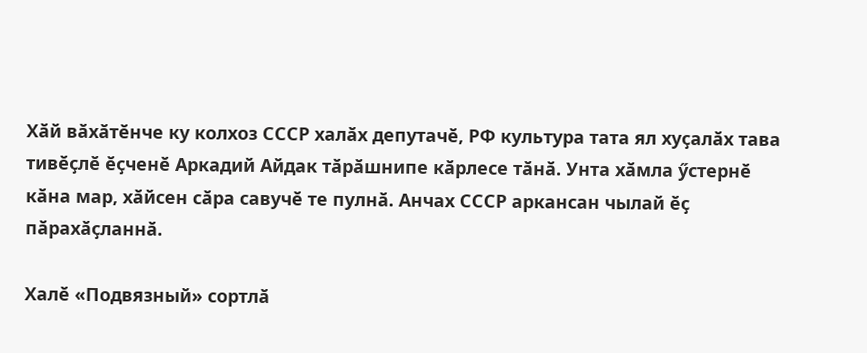Хӑй вӑхӑтӗнче ку колхоз СССР халӑх депутачӗ, РФ культура тата ял хуҫалӑх тава тивӗҫлӗ ӗҫченӗ Аркадий Айдак тӑрӑшнипе кӑрлесе тӑнӑ. Унта хӑмла ӳстернӗ кӑна мар, хӑйсен сӑра савучӗ те пулнӑ. Анчах СССР аркансан чылай ӗҫ пӑрахӑҫланнӑ.

Халӗ «Подвязный» сортлӑ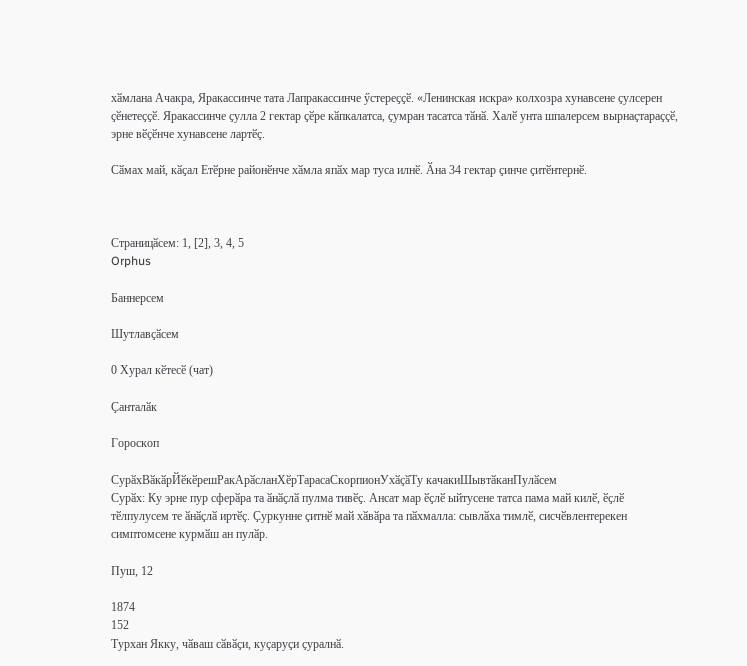хӑмлана Ачакра, Яракассинче тата Лапракассинче ӳстереҫҫӗ. «Ленинская искра» колхозра хунавсене ҫулсерен ҫӗнетеҫҫӗ. Яракассинче ҫулла 2 гектар ҫӗре кӑпкалатса, ҫумран тасатса тӑнӑ. Халӗ унта шпалерсем вырнаҫтараҫҫӗ, эрне вӗҫӗнче хунавсене лартӗҫ.

Сӑмах май, кӑҫал Етӗрне районӗнче хӑмла япӑх мар туса илнӗ. Ӑна 34 гектар ҫинче ҫитӗнтернӗ.



Страницӑсем: 1, [2], 3, 4, 5
Orphus

Баннерсем

Шутлавҫӑсем

0 Хурал кӗтесӗ (чат)

Ҫанталӑк

Гороскоп

СурӑхВӑкӑрЙӗкӗрешРакАрӑсланХӗрТарасаСкорпионУхӑҫӑТу качакиШывтӑканПулӑсем
Сурӑх: Ку эрне пур сферӑра та ӑнӑҫлӑ пулма тивӗҫ. Ансат мар ӗҫлӗ ыйтусене татса пама май килӗ, ӗҫлӗ тӗлпулусем те ӑнӑҫлӑ иртӗҫ. Ҫуркунне ҫитнӗ май хӑвӑра та пӑхмалла: сывлӑха тимлӗ, сисчӗвлентерекен симптомсене курмӑш ан пулӑр.

Пуш, 12

1874
152
Турхан Якку, чӑваш сӑвӑҫи, куҫаруҫи ҫуралнӑ.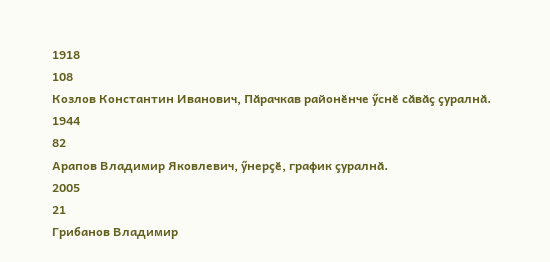1918
108
Козлов Константин Иванович, Пӑрачкав районӗнче ӳснӗ сӑвӑҫ ҫуралнӑ.
1944
82
Арапов Владимир Яковлевич, ӳнерҫӗ, график ҫуралнӑ.
2005
21
Грибанов Владимир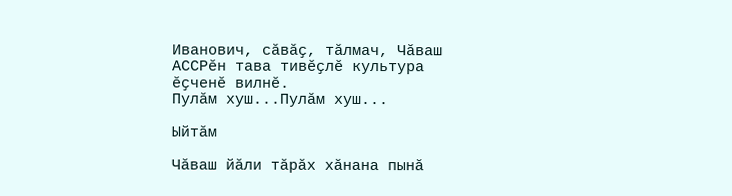Иванович, сӑвӑҫ, тӑлмач, Чӑваш АССРӗн тава тивӗҫлӗ культура ӗҫченӗ вилнӗ.
Пулӑм хуш...Пулӑм хуш...

Ыйтӑм

Чӑваш йӑли тӑрӑх хӑнана пынӑ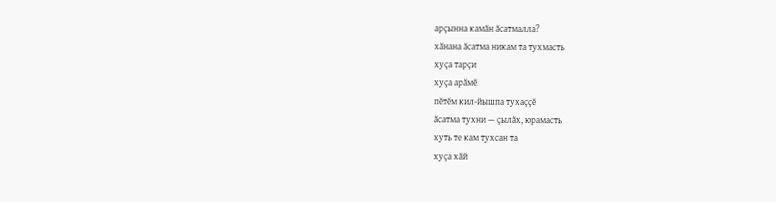арҫынна камӑн ӑсатмалла?
хӑнана ӑсатма никам та тухмасть
хуҫа тарҫи
хуҫа арӑмӗ
пӗтӗм кил-йышпа тухаҫҫӗ
ӑсатма тухни — ҫылӑх, юрамасть
хуть те кам тухсан та
хуҫа хӑй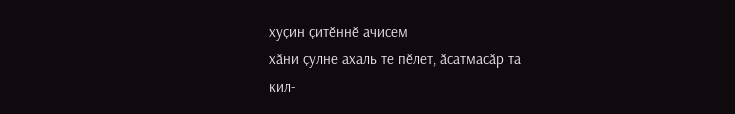хуҫин ҫитӗннӗ ачисем
хӑни ҫулне ахаль те пӗлет, ӑсатмасӑр та
кил-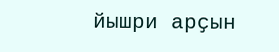йышри арҫын